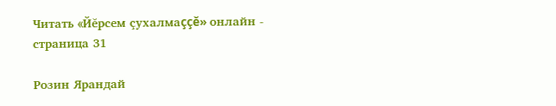Читать «Йĕрсем çухалмаççĕ» онлайн - страница 31

Розин Ярандай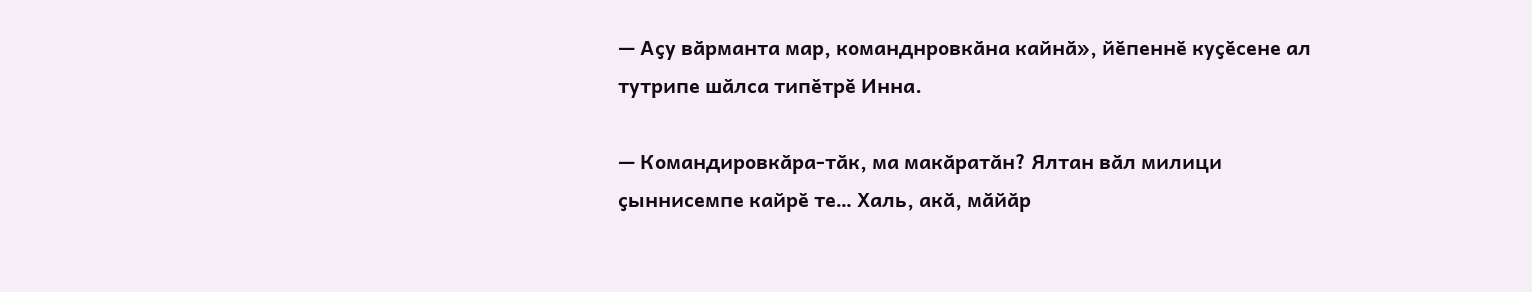— Аҫу вӑрманта мар, команднровкӑна кайнӑ», йӗпеннӗ куҫӗсене ал тутрипе шӑлса типӗтрӗ Инна.

— Командировкӑра-тӑк, ма макӑратӑн? Ялтан вӑл милици ҫыннисемпе кайрӗ те… Халь, акӑ, мӑйӑр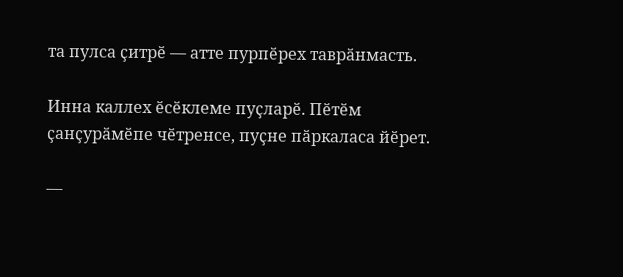та пулса ҫитрӗ — атте пурпӗрех таврӑнмасть.

Инна каллех ӗсӗклеме пуҫларӗ. Пӗтӗм ҫанҫурӑмӗпе чӗтренсе, пуҫне пӑркаласа йӗрет.

—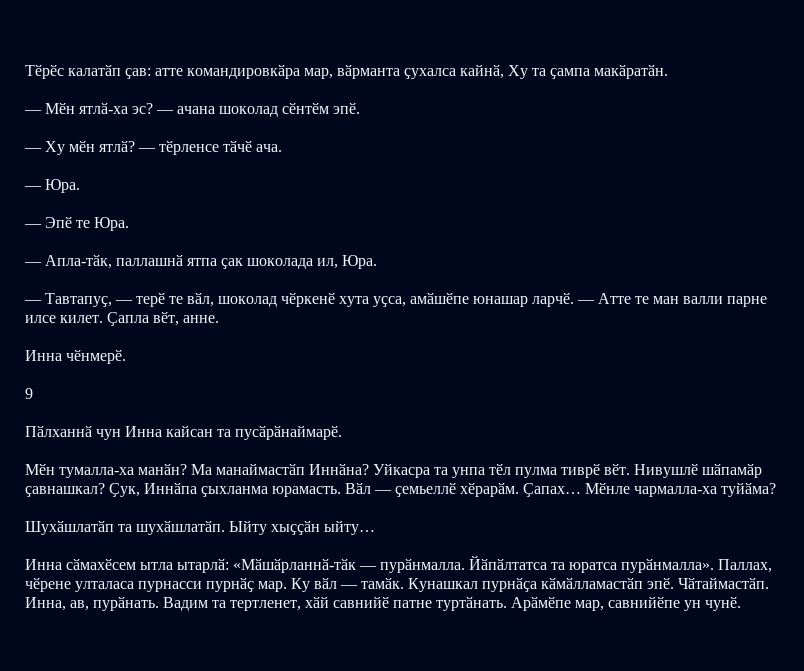Тӗрӗс калатӑп ҫав: атте командировкӑра мар, вӑрманта ҫухалса кайнӑ, Ху та ҫампа макӑратӑн.

— Мӗн ятлӑ-ха эс? — ачана шоколад сӗнтӗм эпӗ.

— Ху мӗн ятлӑ? — тӗрленсе тӑчӗ ача.

— Юра.

— Эпӗ те Юра.

— Апла-тӑк, паллашнӑ ятпа ҫак шоколада ил, Юра.

— Тавтапуҫ, ― терӗ те вӑл, шоколад чӗркенӗ хута уҫса, амӑшӗпе юнашар ларчӗ. ― Атте те ман валли парне илсе килет. Ҫапла вӗт, анне.

Инна чӗнмерӗ.

9

Пӑлханнӑ чун Инна кайсан та пусӑрӑнаймарӗ.

Мӗн тумалла-ха манӑн? Ма манаймастӑп Иннӑна? Уйкасра та унпа тӗл пулма тиврӗ вӗт. Нивушлӗ шӑпамӑр ҫавнашкал? Ҫук, Иннӑпа ҫыхланма юрамасть. Вӑл — ҫемьеллӗ хӗрарӑм. Ҫапах… Мӗнле чармалла-ха туйӑма?

Шухӑшлатӑп та шухӑшлатӑп. Ыйту хыҫҫӑн ыйту…

Инна сӑмахӗсем ытла ытарлӑ: «Мӑшӑрланнӑ-тӑк — пурӑнмалла. Йӑпӑлтатса та юратса пурӑнмалла». Паллах, чӗрене улталаса пурнасси пурнӑҫ мар. Ку вӑл — тамӑк. Кунашкал пурнӑҫа кӑмӑлламастӑп эпӗ. Чӑтаймастӑп. Инна, ав, пурӑнать. Вадим та тертленет, хӑй савнийӗ патне туртӑнать. Арӑмӗпе мар, савнийӗпе ун чунӗ.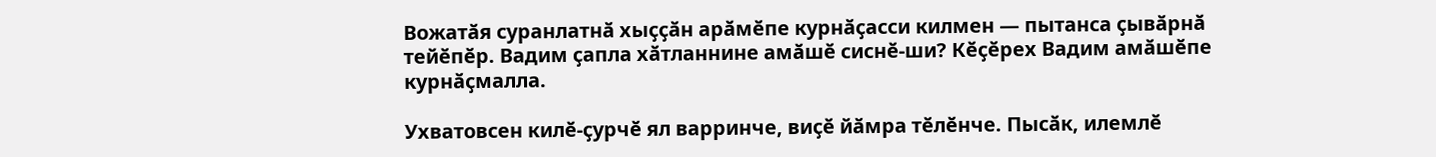Вожатӑя суранлатнӑ хыҫҫӑн арӑмӗпе курнӑҫасси килмен — пытанса ҫывӑрнӑ тейӗпӗр. Вадим ҫапла хӑтланнине амӑшӗ сиснӗ-ши? Кӗҫӗрех Вадим амӑшӗпе курнӑҫмалла.

Ухватовсен килӗ-ҫурчӗ ял варринче, виҫӗ йӑмра тӗлӗнче. Пысӑк, илемлӗ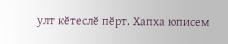улт кӗтеслӗ пӗрт. Хапха юписем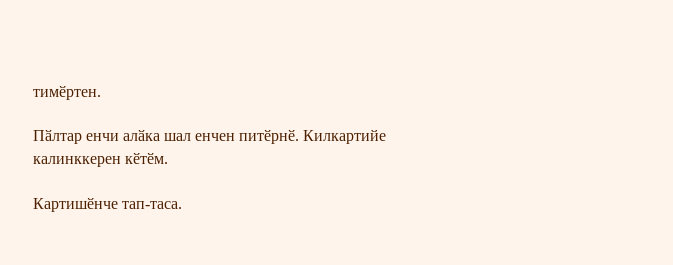тимӗртен.

Пӑлтар енчи алӑка шал енчен питӗрнӗ. Килкартийе калинккерен кӗтӗм.

Картишӗнче тап-таса.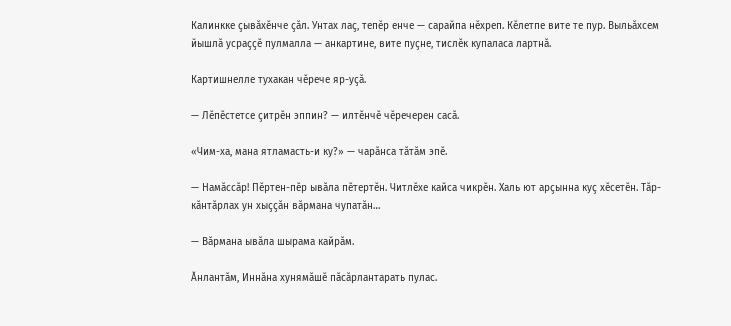Калинкке ҫывӑхӗнче ҫӑл. Унтах лаҫ, тепӗр енче — сарайпа нӗхреп. Кӗлетпе вите те пур. Выльӑхсем йышлӑ усраҫҫӗ пулмалла — анкартине, вите пуҫне, тислӗк купаласа лартнӑ.

Картишнелле тухакан чӗрече яр-уҫӑ.

— Лӗпӗстетсе ҫитрӗн эппин? — илтӗнчӗ чӗречерен сасӑ.

«Чим-ха, мана ятламасть-и ку?» — чарӑнса тӑтӑм эпӗ.

— Намӑссӑр! Пӗртен-пӗр ывӑла пӗтертӗн. Читлӗхе кайса чикрӗн. Халь ют арҫынна куҫ хӗсетӗн. Тӑр-кӑнтӑрлах ун хыҫҫӑн вӑрмана чупатӑн…

— Вӑрмана ывӑла шырама кайрӑм.

Ӑнлантӑм, Иннӑна хунямӑшӗ пӑсӑрлантарать пулас.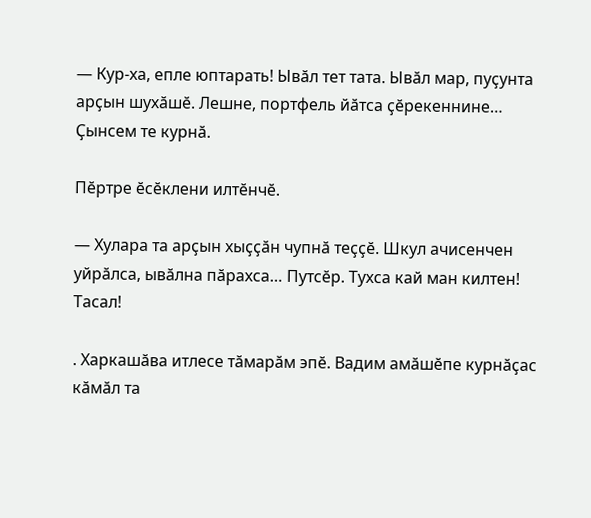— Кур-ха, епле юптарать! Ывӑл тет тата. Ывӑл мар, пуҫунта арҫын шухӑшӗ. Лешне, портфель йӑтса ҫӗрекеннине… Ҫынсем те курнӑ.

Пӗртре ӗсӗклени илтӗнчӗ.

— Хулара та арҫын хыҫҫӑн чупнӑ теҫҫӗ. Шкул ачисенчен уйрӑлса, ывӑлна пӑрахса… Путсӗр. Тухса кай ман килтен! Тасал!

. Харкашӑва итлесе тӑмарӑм эпӗ. Вадим амӑшӗпе курнӑҫас кӑмӑл та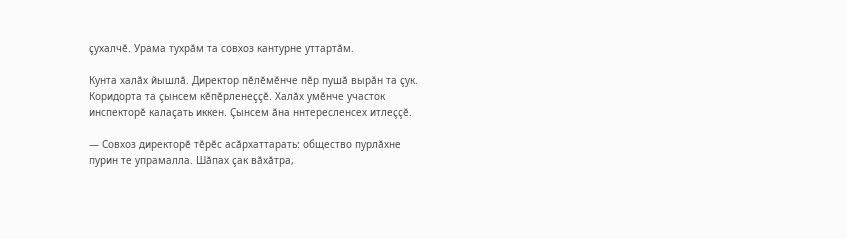ҫухалчӗ. Урама тухрӑм та совхоз кантурне уттартӑм.

Кунта халӑх йышлӑ. Директор пӗлӗмӗнче пӗр пушӑ вырӑн та ҫук. Коридорта та ҫынсем кӗпӗрленеҫҫӗ. Халӑх умӗнче участок инспекторӗ калаҫать иккен. Ҫынсем ӑна ннтересленсех итлеҫҫӗ.

— Совхоз директорӗ тӗрӗс асӑрхаттарать: общество пурлӑхне пурин те упрамалла. Шӑпах ҫак вӑхӑтра,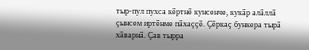тыр-пул пухса кӗртнӗ кунсенче, кукӑр алӑллӑ ҫынсем иртӗнме пӑхаҫҫӗ. Ҫӗркаҫ бункера тырӑ хӑварнӑ. Ҫав тырра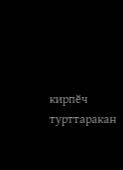кирпӗч турттаракан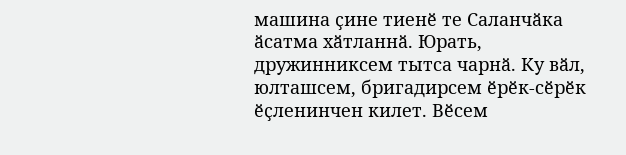машина ҫине тиенӗ те Саланчӑка ӑсатма хӑтланнӑ. Юрать, дружинниксем тытса чарнӑ. Ку вӑл, юлташсем, бригадирсем ӗрӗк-сӗрӗк ӗҫленинчен килет. Вӗсем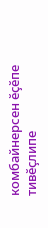комбайнерсен ӗҫӗпе тивӗҫлипе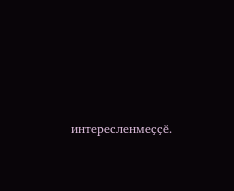интересленмеҫҫӗ.